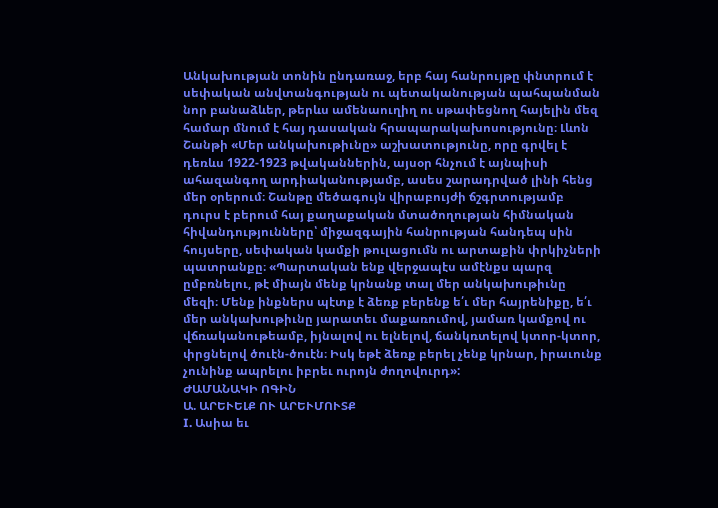Անկախության տոնին ընդառաջ, երբ հայ հանրույթը փնտրում է սեփական անվտանգության ու պետականության պահպանման նոր բանաձևեր, թերևս ամենաուղիղ ու սթափեցնող հայելին մեզ համար մնում է հայ դասական հրապարակախոսությունը։ Լևոն Շանթի «Մեր անկախութիւնը» աշխատությունը, որը գրվել է դեռևս 1922-1923 թվականներին, այսօր հնչում է այնպիսի ահազանգող արդիականությամբ, ասես շարադրված լինի հենց մեր օրերում։ Շանթը մեծագույն վիրաբույժի ճշգրտությամբ դուրս է բերում հայ քաղաքական մտածողության հիմնական հիվանդությունները՝ միջազգային հանրության հանդեպ սին հույսերը, սեփական կամքի թուլացումն ու արտաքին փրկիչների պատրանքը։ «Պարտական ենք վերջապէս ամէնքս պարզ ըմբռնելու, թէ միայն մենք կրնանք տալ մեր անկախութիւնը մեզի։ Մենք ինքներս պէտք է ձեռք բերենք ե՛ւ մեր հայրենիքը, ե՛ւ մեր անկախութիւնը յարատեւ մաքառումով, յամառ կամքով ու վճռականութեամբ, իյնալով ու ելնելով, ճանկռտելով կտոր-կտոր, փրցնելով ծուէն-ծուէն։ Իսկ եթէ ձեռք բերել չենք կրնար, իրաւունք չունինք ապրելու իբրեւ ուրոյն ժողովուրդ»:
ԺԱՄԱՆԱԿԻ ՈԳԻՆ
Ա. ԱՐԵՒԵԼՔ ՈՒ ԱՐԵՒՄՈՒՏՔ
I. Ասիա եւ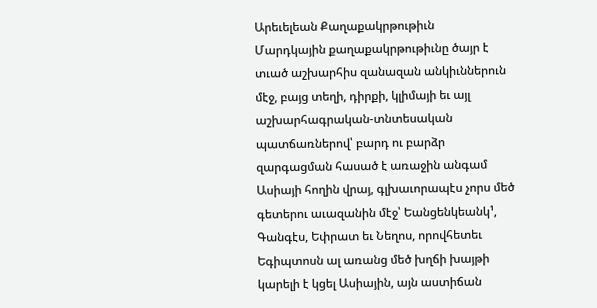Արեւելեան Քաղաքակրթութիւն
Մարդկային քաղաքակրթութիւնը ծայր է տւած աշխարհիս զանազան անկիւններուն մէջ, բայց տեղի, դիրքի, կլիմայի եւ այլ աշխարհագրական-տնտեսական պատճառներով՝ բարդ ու բարձր զարգացման հասած է առաջին անգամ Ասիայի հողին վրայ, գլխաւորապէս չորս մեծ գետերու աւազանին մէջ՝ Եանցենկեանկ¹, Գանգէս, Եփրատ եւ Նեղոս, որովհետեւ Եգիպտոսն ալ առանց մեծ խղճի խայթի կարելի է կցել Ասիային, այն աստիճան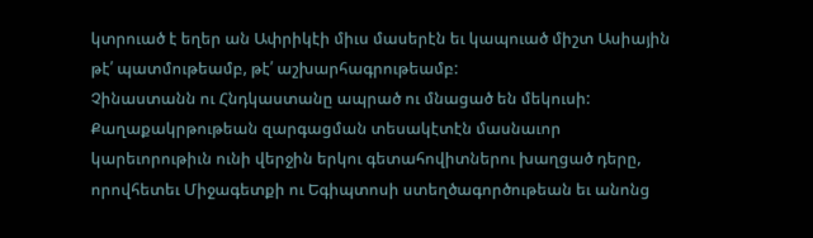կտրուած է եղեր ան Ափրիկէի միւս մասերէն եւ կապուած միշտ Ասիային թէ՛ պատմութեամբ, թէ՛ աշխարհագրութեամբ:
Չինաստանն ու Հնդկաստանը ապրած ու մնացած են մեկուսի: Քաղաքակրթութեան զարգացման տեսակէտէն մասնաւոր կարեւորութիւն ունի վերջին երկու գետահովիտներու խաղցած դերը, որովհետեւ Միջագետքի ու Եգիպտոսի ստեղծագործութեան եւ անոնց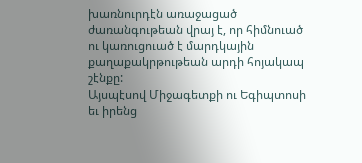խառնուրդէն առաջացած ժառանգութեան վրայ է, որ հիմնուած ու կառուցուած է մարդկային քաղաքակրթութեան արդի հոյակապ շէնքը:
Այսպէսով Միջագետքի ու Եգիպտոսի եւ իրենց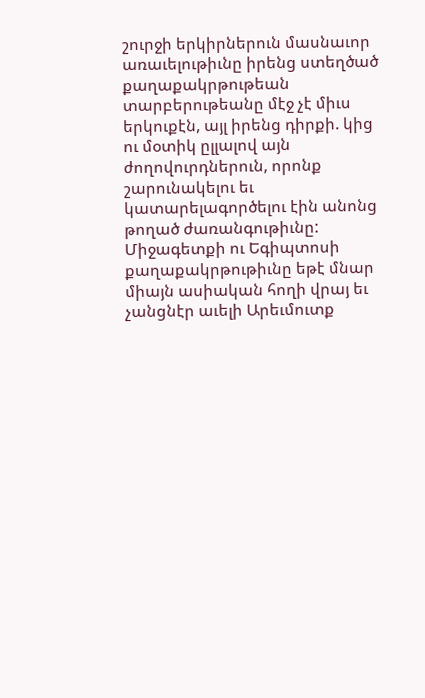շուրջի երկիրներուն մասնաւոր առաւելութիւնը իրենց ստեղծած քաղաքակրթութեան տարբերութեանը մէջ չէ միւս երկուքէն, այլ իրենց դիրքի. կից ու մօտիկ ըլլալով այն ժողովուրդներուն, որոնք շարունակելու եւ կատարելագործելու էին անոնց թողած ժառանգութիւնը: Միջագետքի ու Եգիպտոսի քաղաքակրթութիւնը եթէ մնար միայն ասիական հողի վրայ եւ չանցնէր աւելի Արեւմուտք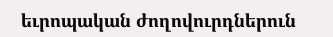եւրոպական ժողովուրդներուն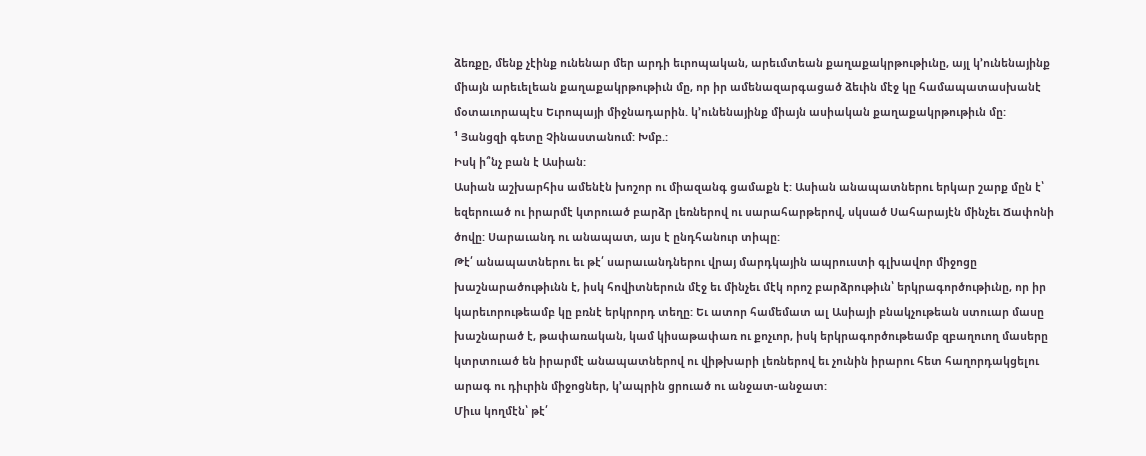ձեռքը, մենք չէինք ունենար մեր արդի եւրոպական, արեւմտեան քաղաքակրթութիւնը, այլ կ’ունենայինք միայն արեւելեան քաղաքակրթութիւն մը, որ իր ամենազարգացած ձեւին մէջ կը համապատասխանէ մօտաւորապէս Եւրոպայի միջնադարին. կ’ունենայինք միայն ասիական քաղաքակրթութիւն մը:
¹ Յանցզի գետը Չինաստանում: Խմբ.:
Իսկ ի՞նչ բան է Ասիան:
Ասիան աշխարհիս ամենէն խոշոր ու միազանգ ցամաքն է: Ասիան անապատներու երկար շարք մըն է՝ եզերուած ու իրարմէ կտրուած բարձր լեռներով ու սարահարթերով, սկսած Սահարայէն մինչեւ Ճափոնի ծովը: Սարաւանդ ու անապատ, այս է ընդհանուր տիպը:
Թէ՛ անապատներու եւ թէ՛ սարաւանդներու վրայ մարդկային ապրուստի գլխավոր միջոցը խաշնարածութիւնն է, իսկ հովիտներուն մէջ եւ մինչեւ մէկ որոշ բարձրութիւն՝ երկրագործութիւնը, որ իր կարեւորութեամբ կը բռնէ երկրորդ տեղը: Եւ ատոր համեմատ ալ Ասիայի բնակչութեան ստուար մասը խաշնարած է, թափառական, կամ կիսաթափառ ու քոչւոր, իսկ երկրագործութեամբ զբաղուող մասերը կտրտուած են իրարմէ անապատներով ու վիթխարի լեռներով եւ չունին իրարու հետ հաղորդակցելու արագ ու դիւրին միջոցներ, կ’ապրին ցրուած ու անջատ-անջատ:
Միւս կողմէն՝ թէ՛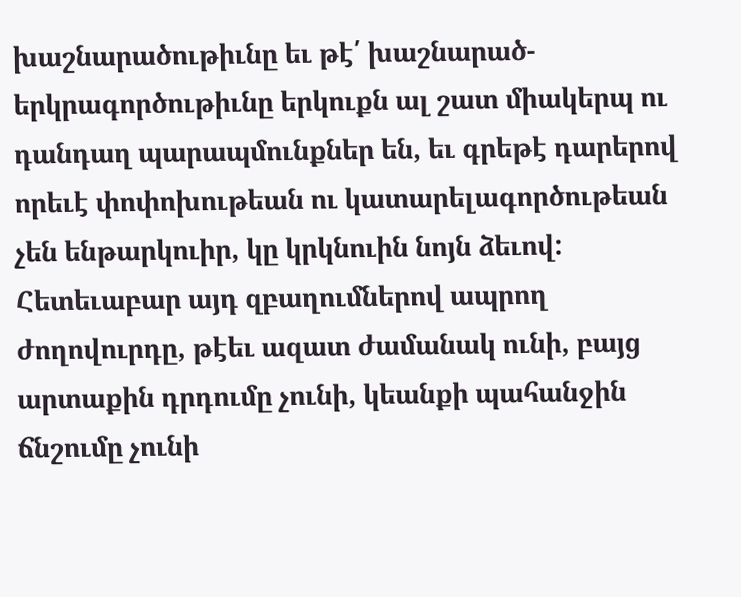խաշնարածութիւնը եւ թէ՛ խաշնարած-երկրագործութիւնը երկուքն ալ շատ միակերպ ու դանդաղ պարապմունքներ են, եւ գրեթէ դարերով որեւէ փոփոխութեան ու կատարելագործութեան չեն ենթարկուիր, կը կրկնուին նոյն ձեւով: Հետեւաբար այդ զբաղումներով ապրող ժողովուրդը, թէեւ ազատ ժամանակ ունի, բայց արտաքին դրդումը չունի, կեանքի պահանջին ճնշումը չունի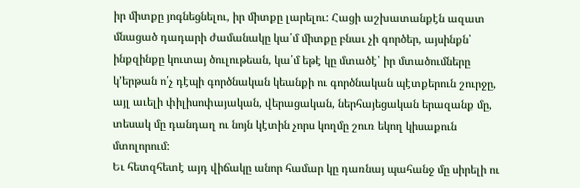իր միտքը յոգնեցնելու, իր միտքը լարելու: Հացի աշխատանքէն ազատ մնացած դադարի ժամանակը կա՛մ միտքը բնաւ չի գործեր, այսինքն՝ ինքզինքը կուտայ ծուլութեան, կա՛մ եթէ կը մտածէ՝ իր մտածումները կ’երթան ո՛չ դէպի գործնական կեանքի ու գործնական պէտքերուն շուրջը, այլ աւելի փիլիսոփայական, վերացական, ներհայեցական երազանք մը, տեսակ մը դանդաղ ու նոյն կէտին չորս կողմը շուռ եկող կիսաքուն մտոլորում:
Եւ հետզհետէ այդ վիճակը անոր համար կը դառնայ պահանջ մը սիրելի ու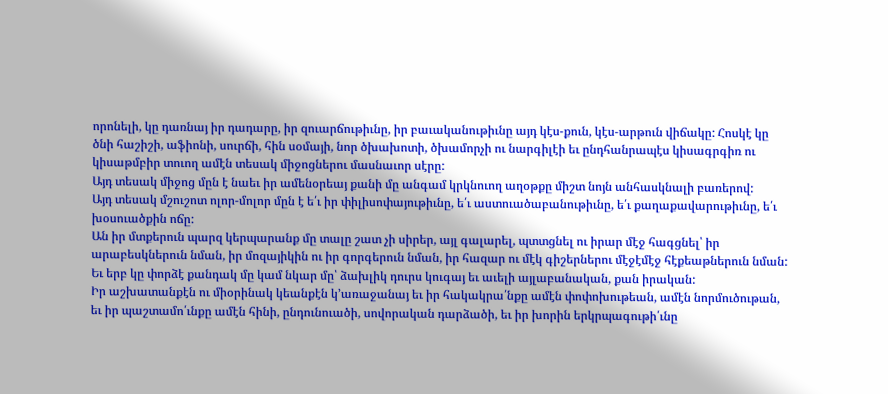որոնելի, կը դառնայ իր դադարը, իր զուարճութիւնը, իր բաւականութիւնը այդ կէս-քուն, կէս-արթուն վիճակը: Հոսկէ կը ծնի հաշիշի, աֆիոնի, սուրճի, հին սօմայի, նոր ծխախոտի, ծխամորչի ու նարգիլէի եւ ընդհանրապէս կիսագրգիռ ու կիսաթմբիր տուող ամէն տեսակ միջոցներու մասնաւոր սէրը:
Այդ տեսակ միջոց մըն է նաեւ իր ամենօրեայ քանի մը անգամ կրկնուող աղօթքը միշտ նոյն անհասկնալի բառերով:
Այդ տեսակ մշուշոտ ոլոր-մոլոր մըն է ե՛ւ իր փիլիսոփայութիւնը, ե՛ւ աստուածաբանութիւնը, ե՛ւ քաղաքավարութիւնը, ե՛ւ խօսուածքին ոճը:
Ան իր մտքերուն պարզ կերպարանք մը տալը շատ չի սիրեր, այլ գալարել, պտտցնել ու իրար մէջ հագցնել՝ իր արաբեսկներուն նման, իր մոզայիկին ու իր գորգերուն նման, իր հազար ու մէկ գիշերներու մէջէմէջ հէքեաթներուն նման: Եւ երբ կը փորձէ քանդակ մը կամ նկար մը՝ ձախլիկ դուրս կուգայ եւ աւելի այլաբանական, քան իրական:
Իր աշխատանքէն ու միօրինակ կեանքէն կ’առաջանայ եւ իր հակակրա՛նքը ամէն փոփոխութեան, ամէն նորմուծութան, եւ իր պաշտամո՛ւնքը ամէն հինի, ընդունուածի, սովորական դարձածի, եւ իր խորին երկրպագութի՛ւնը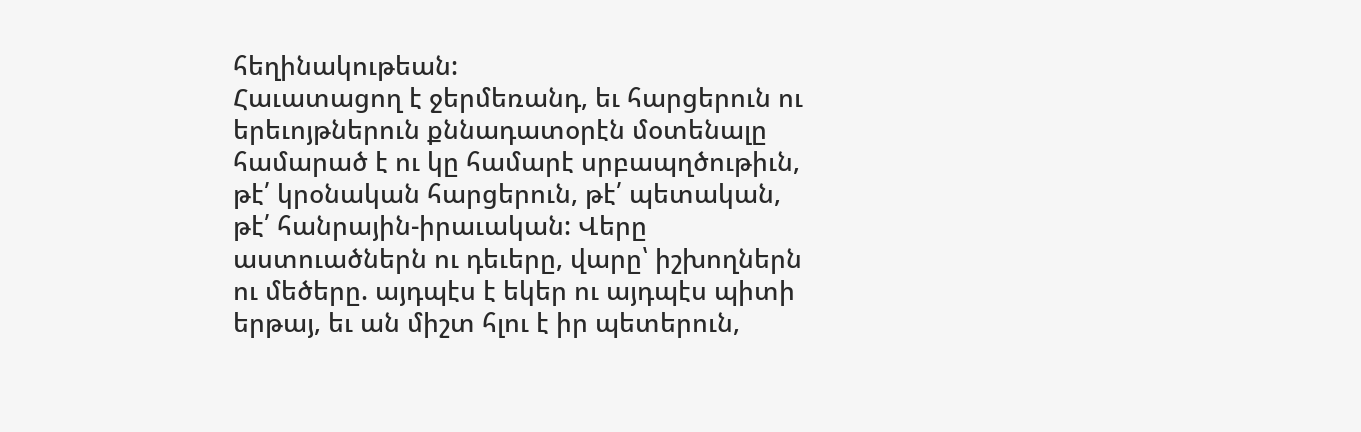հեղինակութեան:
Հաւատացող է ջերմեռանդ, եւ հարցերուն ու երեւոյթներուն քննադատօրէն մօտենալը համարած է ու կը համարէ սրբապղծութիւն, թէ՛ կրօնական հարցերուն, թէ՛ պետական, թէ՛ հանրային-իրաւական: Վերը աստուածներն ու դեւերը, վարը՝ իշխողներն ու մեծերը. այդպէս է եկեր ու այդպէս պիտի երթայ, եւ ան միշտ հլու է իր պետերուն,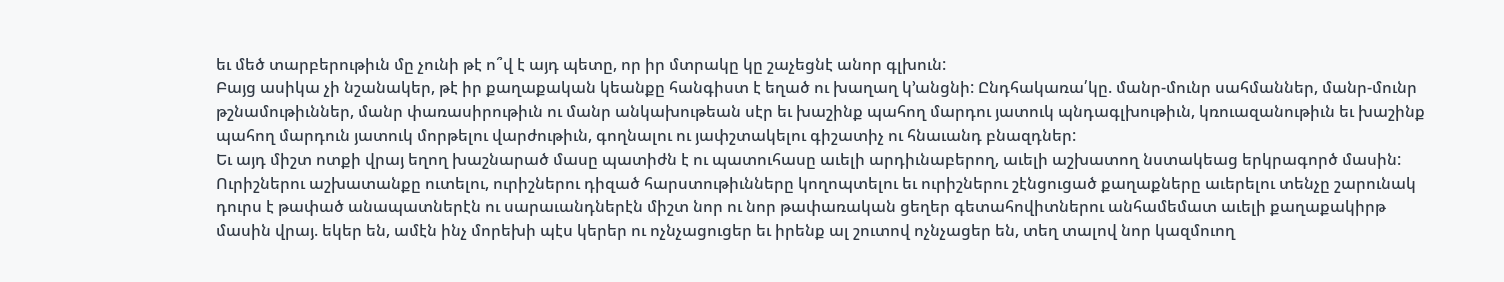եւ մեծ տարբերութիւն մը չունի թէ ո՞վ է այդ պետը, որ իր մտրակը կը շաչեցնէ անոր գլխուն:
Բայց ասիկա չի նշանակեր, թէ իր քաղաքական կեանքը հանգիստ է եղած ու խաղաղ կ’անցնի: Ընդհակառա՛կը. մանր-մունր սահմաններ, մանր-մունր թշնամութիւններ, մանր փառասիրութիւն ու մանր անկախութեան սէր եւ խաշինք պահող մարդու յատուկ պնդագլխութիւն, կռուազանութիւն եւ խաշինք պահող մարդուն յատուկ մորթելու վարժութիւն, գողնալու ու յափշտակելու գիշատիչ ու հնաւանդ բնազդներ:
Եւ այդ միշտ ոտքի վրայ եղող խաշնարած մասը պատիժն է ու պատուհասը աւելի արդիւնաբերող, աւելի աշխատող նստակեաց երկրագործ մասին: Ուրիշներու աշխատանքը ուտելու, ուրիշներու դիզած հարստութիւնները կողոպտելու եւ ուրիշներու շէնցուցած քաղաքները աւերելու տենչը շարունակ դուրս է թափած անապատներէն ու սարաւանդներէն միշտ նոր ու նոր թափառական ցեղեր գետահովիտներու անհամեմատ աւելի քաղաքակիրթ մասին վրայ. եկեր են, ամէն ինչ մորեխի պէս կերեր ու ոչնչացուցեր եւ իրենք ալ շուտով ոչնչացեր են, տեղ տալով նոր կազմուող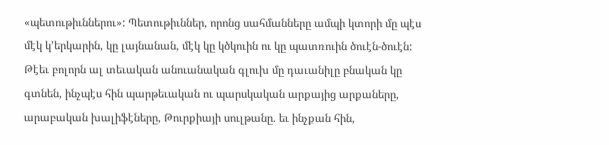«պետութիւններու»: Պետութիւններ, որոնց սահմանները ամպի կտորի մը պէս մէկ կ’երկարին, կը լայնանան, մէկ կը կծկուին ու կը պատռուին ծուէն-ծուէն: Թէեւ բոլորն ալ տեւական անուանական գլուխ մը դաւանիլը բնական կը գտնեն, ինչպէս հին պարթեւական ու պարսկական արքայից արքաները, արաբական խալիֆէները, Թուրքիայի սուլթանը. եւ ինչքան հին,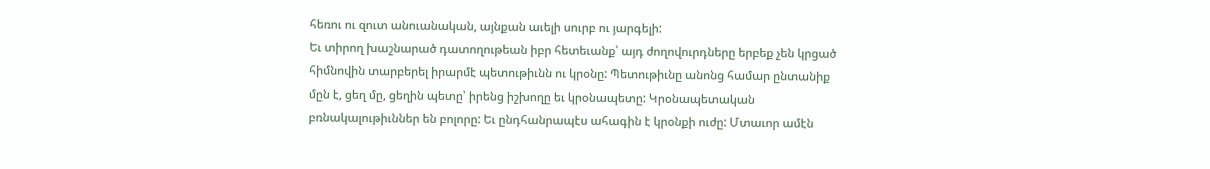հեռու ու զուտ անուանական, այնքան աւելի սուրբ ու յարգելի:
Եւ տիրող խաշնարած դատողութեան իբր հետեւանք՝ այդ ժողովուրդները երբեք չեն կրցած հիմնովին տարբերել իրարմէ պետութիւնն ու կրօնը: Պետութիւնը անոնց համար ընտանիք մըն է, ցեղ մը, ցեղին պետը՝ իրենց իշխողը եւ կրօնապետը: Կրօնապետական բռնակալութիւններ են բոլորը: Եւ ընդհանրապէս ահագին է կրօնքի ուժը: Մտաւոր ամէն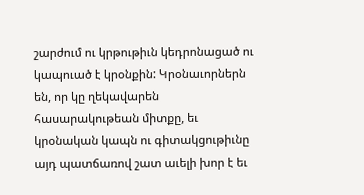շարժում ու կրթութիւն կեդրոնացած ու կապուած է կրօնքին: Կրօնաւորներն են, որ կը ղեկավարեն հասարակութեան միտքը, եւ կրօնական կապն ու գիտակցութիւնը այդ պատճառով շատ աւելի խոր է եւ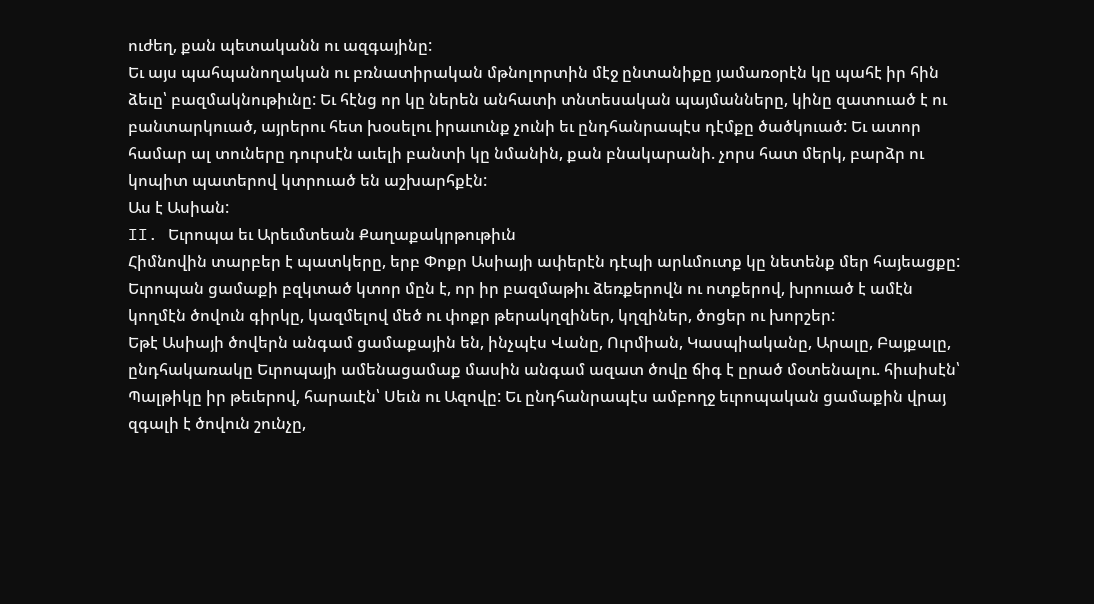ուժեղ, քան պետականն ու ազգայինը:
Եւ այս պահպանողական ու բռնատիրական մթնոլորտին մէջ ընտանիքը յամառօրէն կը պահէ իր հին ձեւը՝ բազմակնութիւնը: Եւ հէնց որ կը ներեն անհատի տնտեսական պայմանները, կինը զատուած է ու բանտարկուած, այրերու հետ խօսելու իրաւունք չունի եւ ընդհանրապէս դէմքը ծածկուած: Եւ ատոր համար ալ տուները դուրսէն աւելի բանտի կը նմանին, քան բնակարանի. չորս հատ մերկ, բարձր ու կոպիտ պատերով կտրուած են աշխարհքէն:
Աս է Ասիան:
II. Եւրոպա եւ Արեւմտեան Քաղաքակրթութիւն
Հիմնովին տարբեր է պատկերը, երբ Փոքր Ասիայի ափերէն դէպի արևմուտք կը նետենք մեր հայեացքը: Եւրոպան ցամաքի բզկտած կտոր մըն է, որ իր բազմաթիւ ձեռքերովն ու ոտքերով, խրուած է ամէն կողմէն ծովուն գիրկը, կազմելով մեծ ու փոքր թերակղզիներ, կղզիներ, ծոցեր ու խորշեր:
Եթէ Ասիայի ծովերն անգամ ցամաքային են, ինչպէս Վանը, Ուրմիան, Կասպիականը, Արալը, Բայքալը, ընդհակառակը Եւրոպայի ամենացամաք մասին անգամ ազատ ծովը ճիգ է ըրած մօտենալու. հիւսիսէն՝ Պալթիկը իր թեւերով, հարաւէն՝ Սեւն ու Ազովը: Եւ ընդհանրապէս ամբողջ եւրոպական ցամաքին վրայ զգալի է ծովուն շունչը,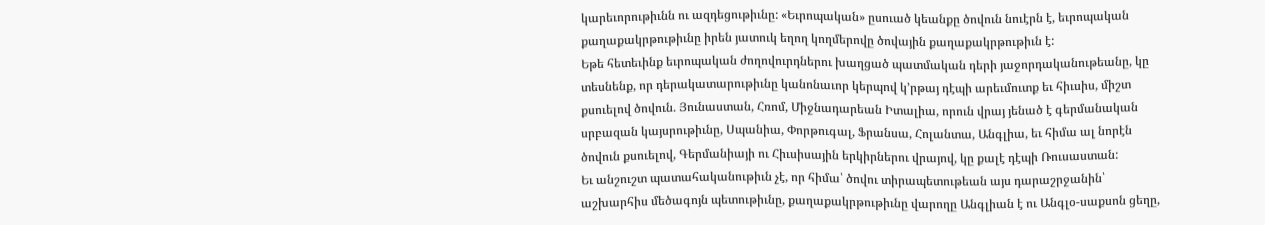կարեւորութիւնն ու ազդեցութիւնը: «Եւրոպական» ըսուած կեանքը ծովուն նուէրն է, եւրոպական քաղաքակրթութիւնը իրեն յատուկ եղող կողմերովը ծովային քաղաքակրթութիւն է:
Եթե հետեւինք եւրոպական ժողովուրդներու խաղցած պատմական դերի յաջորդականութեանը, կը տեսնենք, որ դերակատարութիւնը կանոնաւոր կերպով կ’րթայ դէպի արեւմուտք եւ հիւսիս, միշտ քսուելով ծովուն. Յունաստան, Հռոմ, Միջնադարեան Իտալիա, որուն վրայ յենած է գերմանական սրբազան կայսրութիւնը, Սպանիա, Փորթուգալ, Ֆրանսա, Հոլանտա, Անգլիա, եւ հիմա ալ նորէն ծովուն քսուելով, Գերմանիայի ու Հիւսիսային երկիրներու վրայով, կը քալէ դէպի Ռուսաստան:
Եւ անշուշտ պատահականութիւն չէ, որ հիմա՝ ծովու տիրապետութեան այս դարաշրջանին՝ աշխարհիս մեծագոյն պետութիւնը, քաղաքակրթութիւնը վարողը Անգլիան է ու Անգլօ-սաքսոն ցեղը,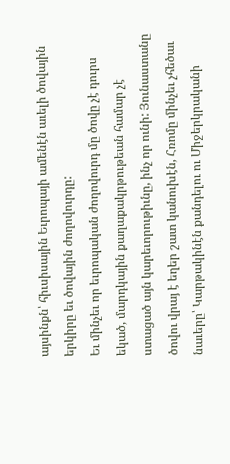այսինքն՝ հիւսիսային Եւրոպայի ամենէն աւելի ծովային երկիրը եւ ծովային ժողովուրդը:
Եւ մինչեւ որ եւրոպական ժողովուրդ մը ծովը չէ դուրս եկած, մարդկային քաղաքակրթութեան համար չէ ստացած այն կարեւորութիւնը, ինչ որ ունի: Յունաստանը ծովու վրայ է եղեր շատ կանուխէն, Հռոմը մինչեւ չհեծաւ նաւերը՝ Կարթակինէն քանդելու ու Միջերկրականի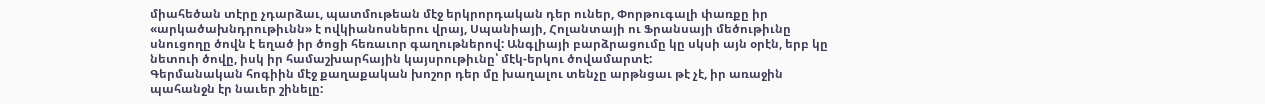միահեծան տէրը չդարձաւ, պատմութեան մէջ երկրորդական դեր ուներ, Փորթուգալի փառքը իր «արկածախնդրութիւնն» է ովկիանոսներու վրայ, Սպանիայի, Հոլանտայի ու Ֆրանսայի մեծութիւնը սնուցողը ծովն է եղած իր ծոցի հեռաւոր գաղութներով: Անգլիայի բարձրացումը կը սկսի այն օրէն, երբ կը նետուի ծովը, իսկ իր համաշխարհային կայսրութիւնը՝ մէկ-երկու ծովամարտէ:
Գերմանական հոգիին մէջ քաղաքական խոշոր դեր մը խաղալու տենչը արթնցաւ թէ չէ, իր առաջին պահանջն էր նաւեր շինելը: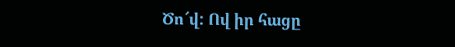Ծո՜վ: Ով իր հացը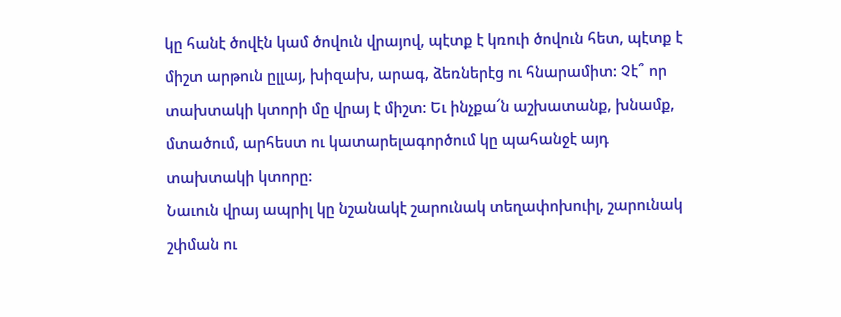կը հանէ ծովէն կամ ծովուն վրայով, պէտք է կռուի ծովուն հետ, պէտք է միշտ արթուն ըլլայ, խիզախ, արագ, ձեռներէց ու հնարամիտ: Չէ՞ որ տախտակի կտորի մը վրայ է միշտ: Եւ ինչքա՜ն աշխատանք, խնամք, մտածում, արհեստ ու կատարելագործում կը պահանջէ այդ տախտակի կտորը:
Նաւուն վրայ ապրիլ կը նշանակէ շարունակ տեղափոխուիլ, շարունակ շփման ու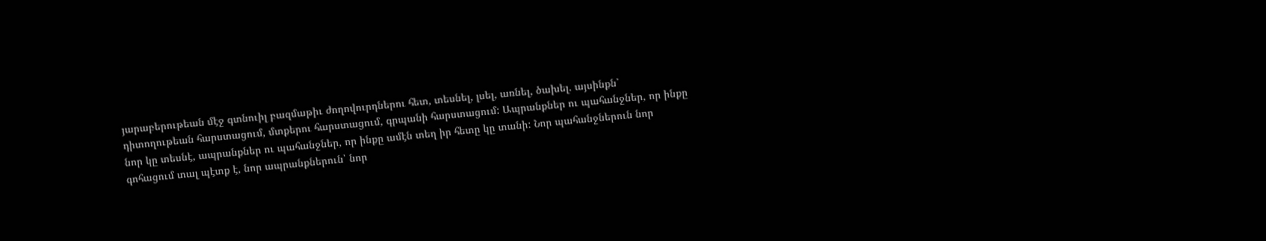յարաբերութեան մէջ գտնուիլ բազմաթիւ ժողովուրդներու հետ, տեսնել, լսել, առնել, ծախել. այսինքն՝ դիտողութեան հարստացում, մտքերու հարստացում, գրպանի հարստացում: Ապրանքներ ու պահանջներ, որ ինքը նոր կը տեսնէ, ապրանքներ ու պահանջներ, որ ինքը ամէն տեղ իր հետը կը տանի: Նոր պահանջներուն նոր գոհացում տալ պէտք է, նոր ապրանքներուն՝ նոր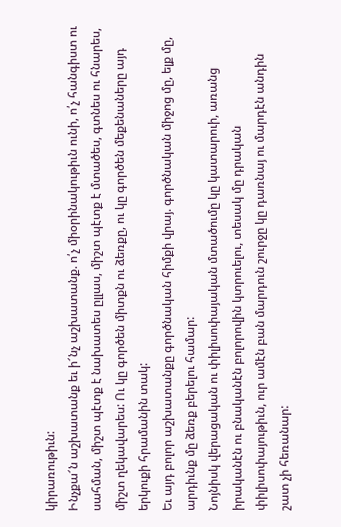կիրառութիւն:
Ինչքա՜ն աշխատանք եւ ի՜նչ աշխատանք. ո՛չ միօրինակութիւն ունի, ո՛չ հանգիստ ու սահման, միշտ պէտք է նախատես ըլլաս, միշտ պէտք է մտածես, գտնես ու հնարես, միշտ ղեկավարես: Ու կը գործեն միտքն ու ձեռքը, ու կը գործեն մեքենաները այդ երկուքի հրամանին տակ:
Եւ այդ բոլոր աշխատանքը գործնական հիմքի վրայ. գործնական միջոց մը, ելք մը, արդիւնք մը ձեռք բերելու համար:
Նոյնիսկ վերացական ու փիլիսոփայական մտածումը կը կատարուի, առանց իրականէն ու բնականէն բոլորովին կտրուելու, տեսակ մը դրական փիլիսոփայութիւն, ուր ամէն բան մարդուն շուրջը կը դառնայ ու մարդէն անդին շատ չի հեռանար: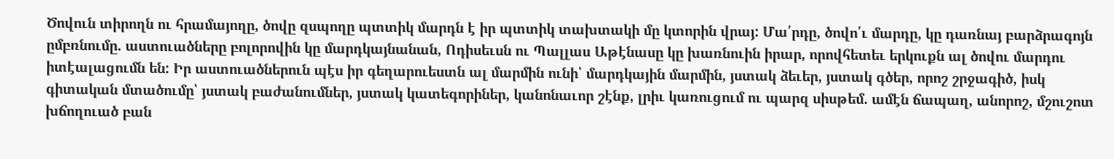Ծովուն տիրողն ու հրամայողը, ծովը զսպողը պտտիկ մարդն է իր պտտիկ տախտակի մը կտորին վրայ: Մա՛րդը, ծովո՛ւ մարդը, կը դառնայ բարձրագոյն ըմբռնումը. աստուածները բոլորովին կը մարդկայնանան, Ոդիսեւսն ու Պալլաս Աթէնասը կը խառնուին իրար, որովհետեւ երկուքն ալ ծովու մարդու իտէալացումն են: Իր աստուածներուն պէս իր գեղարուեստն ալ մարմին ունի՝ մարդկային մարմին, յստակ ձեւեր, յստակ գծեր, որոշ շրջագիծ, իսկ գիտական մտածումը՝ յստակ բաժանումներ, յստակ կատեգորիներ, կանոնաւոր շէնք, լրիւ կառուցում ու պարզ սիսթեմ. ամէն ճապաղ, անորոշ, մշուշոտ խճողուած բան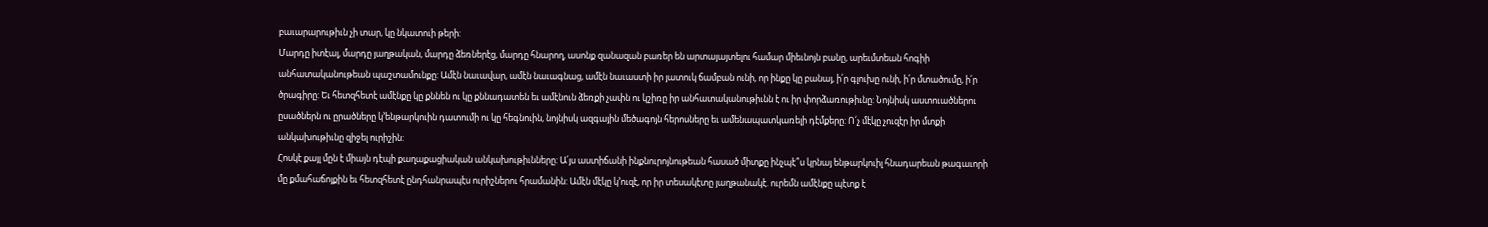բաւարարութիւն չի տար, կը նկատուի թերի:
Մարդը իտէալ, մարդը յաղթական, մարդը ձեռներէց, մարդը հնարող, ասոնք զանազան բառեր են արտայայտելու համար միեւնոյն բանը, արեւմտեան հոգիի անհատականութեան պաշտամունքը: Ամէն նաւավար, ամէն նաւագնաց, ամէն նաւաստի իր յատուկ ճամբան ունի, որ ինքը կը բանայ, ի՛ր գլուխը ունի, ի՛ր մտածումը, ի՛ր ծրագիրը: Եւ հետզհետէ ամէնքը կը քննեն ու կը քննադատեն եւ ամէնուն ձեռքի չափն ու կշիռը իր անհատականութիւնն է ու իր փորձառութիւնը: Նոյնիսկ աստուածներու ըսածներն ու ըրածները կ’ենթարկուին դատումի ու կը հեգնուին, նոյնիսկ ազգային մեծագոյն հերոսները եւ ամենապատկառելի դէմքերը: Ո՛չ մէկը չուզէր իր մտքի անկախութիւնը զիջել ուրիշին:
Հոսկէ քայլ մըն է միայն դէպի քաղաքացիական անկախութիւնները: Ա՛յս աստիճանի ինքնուրոյնութեան հասած միտքը ինչպէ՞ս կրնայ ենթարկուիլ հնադարեան թագաւորի մը քմահաճոյքին եւ հետզհետէ ընդհանրապէս ուրիշներու հրամանին: Ամէն մէկը կ’ուզէ, որ իր տեսակէտը յաղթանակէ. ուրեմն ամէնքը պէտք է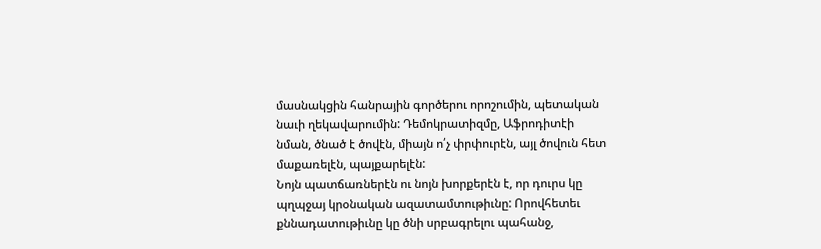մասնակցին հանրային գործերու որոշումին, պետական նաւի ղեկավարումին: Դեմոկրատիզմը, Աֆրոդիտէի նման, ծնած է ծովէն, միայն ո՛չ փրփուրէն, այլ ծովուն հետ մաքառելէն, պայքարելէն:
Նոյն պատճառներէն ու նոյն խորքերէն է, որ դուրս կը պղպջայ կրօնական ազատամտութիւնը: Որովհետեւ քննադատութիւնը կը ծնի սրբագրելու պահանջ,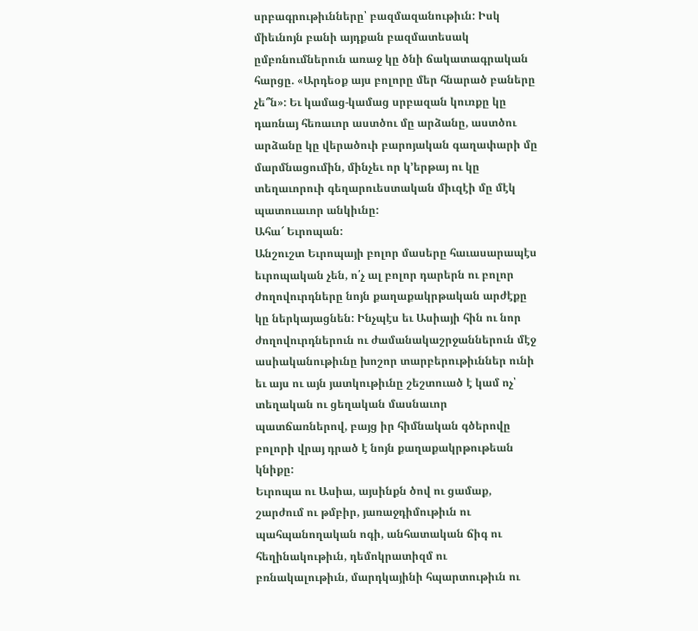սրբագրութիւնները՝ բազմազանութիւն: Իսկ միեւնոյն բանի այդքան բազմատեսակ ըմբռնումներուն առաջ կը ծնի ճակատագրական հարցը. «Արդեօք այս բոլորը մեր հնարած բաները չե՞ն»: Եւ կամաց-կամաց սրբազան կուռքը կը դառնայ հեռաւոր աստծու մը արձանը, աստծու արձանը կը վերածուի բարոյական գաղափարի մը մարմնացումին, մինչեւ որ կ’երթայ ու կը տեղաւորուի գեղարուեստական միւզէի մը մէկ պատուաւոր անկիւնը:
Ահա՜ Եւրոպան:
Անշուշտ Եւրոպայի բոլոր մասերը հաւասարապէս եւրոպական չեն, ո՛չ ալ բոլոր դարերն ու բոլոր ժողովուրդները նոյն քաղաքակրթական արժէքը կը ներկայացնեն: Ինչպէս եւ Ասիայի հին ու նոր ժողովուրդներուն ու ժամանակաշրջաններուն մէջ ասիականութիւնը խոշոր տարբերութիւններ ունի եւ այս ու այն յատկութիւնը շեշտուած է կամ ոչ՝ տեղական ու ցեղական մասնաւոր պատճառներով, բայց իր հիմնական գծերովը բոլորի վրայ դրած է նոյն քաղաքակրթութեան կնիքը:
Եւրոպա ու Ասիա, այսինքն ծով ու ցամաք, շարժում ու թմբիր, յառաջդիմութիւն ու պահպանողական ոգի, անհատական ճիգ ու հեղինակութիւն, դեմոկրատիզմ ու բռնակալութիւն, մարդկայինի հպարտութիւն ու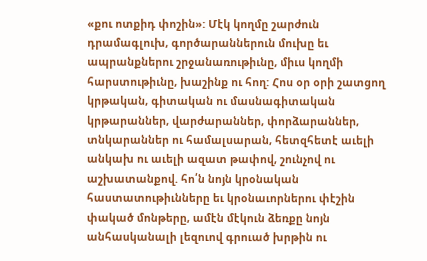«քու ոտքիդ փոշին»: Մէկ կողմը շարժուն դրամագլուխ, գործարաններուն մուխը եւ ապրանքներու շրջանառութիւնը, միւս կողմի հարստութիւնը, խաշինք ու հող: Հոս օր օրի շատցող կրթական, գիտական ու մասնագիտական կրթարաններ, վարժարաններ, փորձարաններ, տնկարաններ ու համալսարան, հետզհետէ աւելի անկախ ու աւելի ազատ թափով, շունչով ու աշխատանքով. հո՛ն նոյն կրօնական հաստատութիւնները եւ կրօնաւորներու փէշին փակած մոնթերը, ամէն մէկուն ձեռքը նոյն անհասկանալի լեզուով գրուած խրթին ու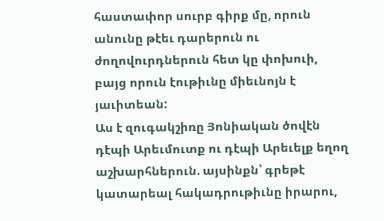հաստափոր սուրբ գիրք մը, որուն անունը թէեւ դարերուն ու ժողովուրդներուն հետ կը փոխուի, բայց որուն էութիւնը միեւնոյն է յաւիտեան:
Աս է զուգակշիռը Յոնիական ծովէն դէպի Արեւմուտք ու դէպի Արեւելք եղող աշխարհներուն. այսինքն՝ գրեթէ կատարեալ հակադրութիւնը իրարու,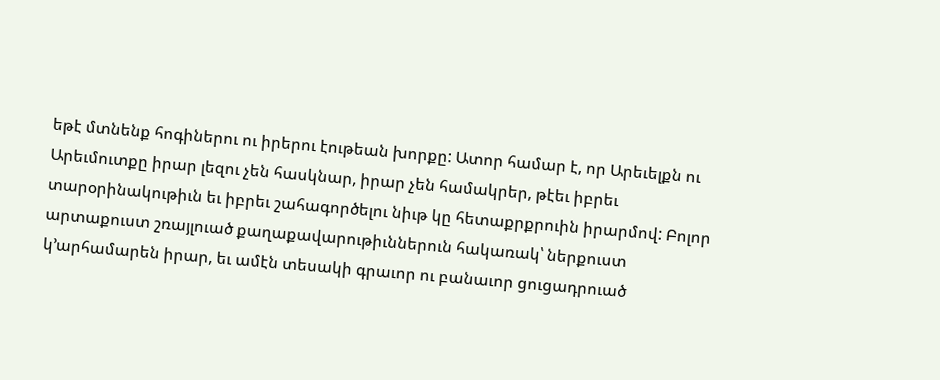եթէ մտնենք հոգիներու ու իրերու էութեան խորքը: Ատոր համար է, որ Արեւելքն ու Արեւմուտքը իրար լեզու չեն հասկնար, իրար չեն համակրեր, թէեւ իբրեւ տարօրինակութիւն եւ իբրեւ շահագործելու նիւթ կը հետաքրքրուին իրարմով: Բոլոր արտաքուստ շռայլուած քաղաքավարութիւններուն հակառակ՝ ներքուստ կ’արհամարեն իրար, եւ ամէն տեսակի գրաւոր ու բանաւոր ցուցադրուած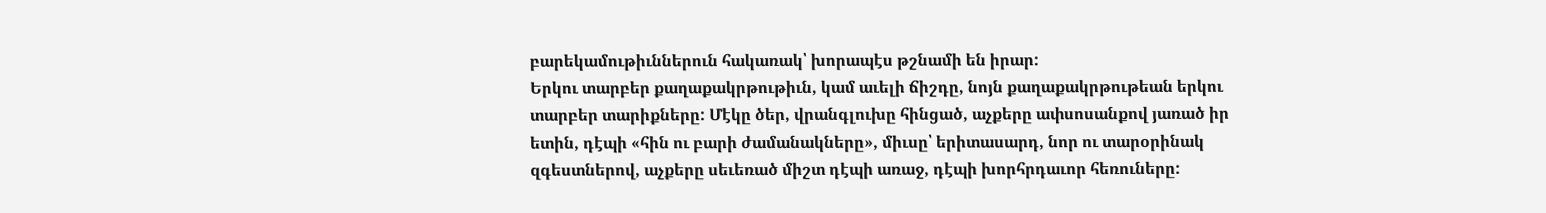բարեկամութիւններուն հակառակ՝ խորապէս թշնամի են իրար:
Երկու տարբեր քաղաքակրթութիւն, կամ աւելի ճիշդը, նոյն քաղաքակրթութեան երկու տարբեր տարիքները: Մէկը ծեր, վրանգլուխը հինցած, աչքերը ափսոսանքով յառած իր ետին, դէպի «հին ու բարի ժամանակները», միւսը՝ երիտասարդ, նոր ու տարօրինակ զգեստներով, աչքերը սեւեռած միշտ դէպի առաջ, դէպի խորհրդաւոր հեռուները: